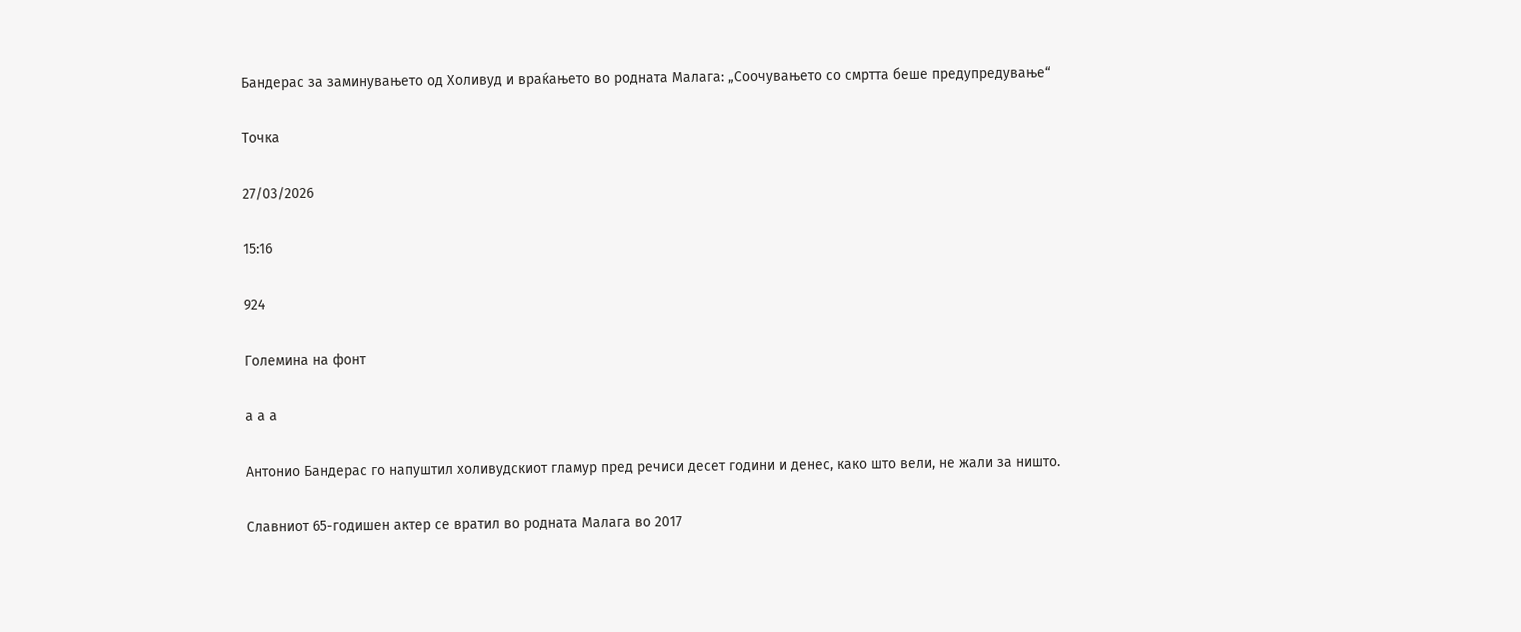Бандерас за заминувањето од Холивуд и враќањето во родната Малага: „Соочувањето со смртта беше предупредување“

Точка

27/03/2026

15:16

924

Големина на фонт

а а а

Антонио Бандерас го напуштил холивудскиот гламур пред речиси десет години и денес, како што вели, не жали за ништо.

Славниот 65-годишен актер се вратил во родната Малага во 2017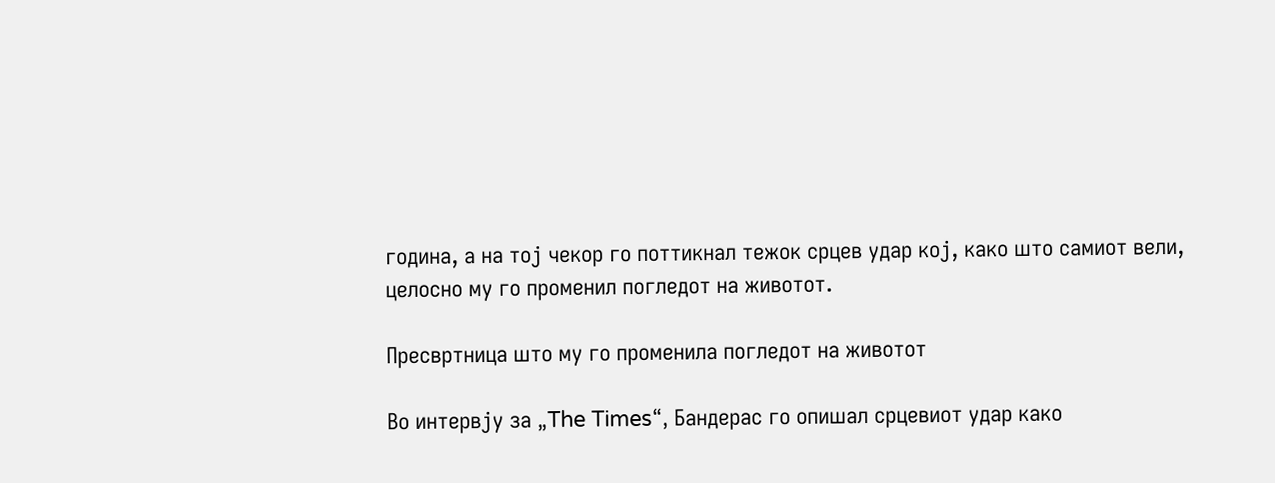година, а на тој чекор го поттикнал тежок срцев удар кој, како што самиот вели, целосно му го променил погледот на животот.

Пресвртница што му го променила погледот на животот

Во интервју за „The Times“, Бандерас го опишал срцевиот удар како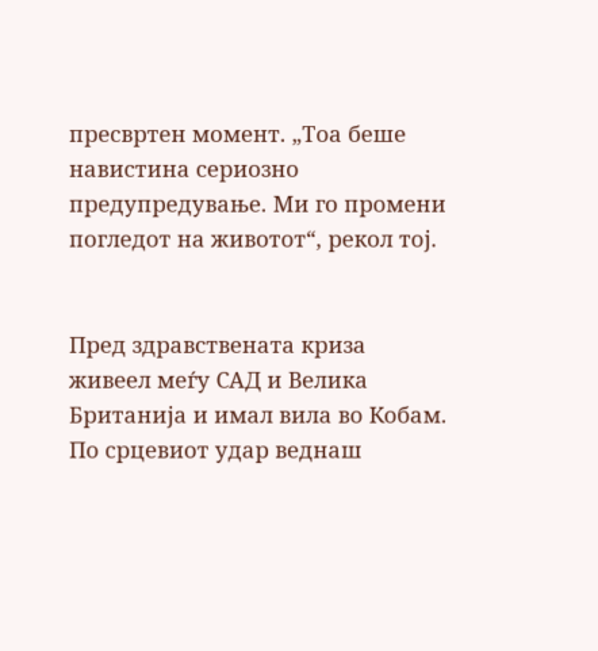пресвртен момент. „Тоа беше навистина сериозно предупредување. Ми го промени погледот на животот“, рекол тој.


Пред здравствената криза живеел меѓу САД и Велика Британија и имал вила во Кобам. По срцевиот удар веднаш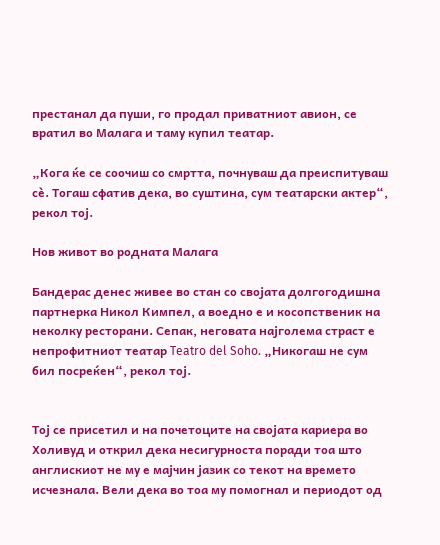престанал да пуши, го продал приватниот авион, се вратил во Малага и таму купил театар.

„Кога ќе се соочиш со смртта, почнуваш да преиспитуваш сè. Тогаш сфатив дека, во суштина, сум театарски актер“, рекол тој.

Нов живот во родната Малага

Бандерас денес живее во стан со својата долгогодишна партнерка Никол Кимпел, а воедно е и косопственик на неколку ресторани. Сепак, неговата најголема страст е непрофитниот театар Teatro del Soho. „Никогаш не сум бил посреќен“, рекол тој.


Тој се присетил и на почетоците на својата кариера во Холивуд и открил дека несигурноста поради тоа што англискиот не му е мајчин јазик со текот на времето исчезнала. Вели дека во тоа му помогнал и периодот од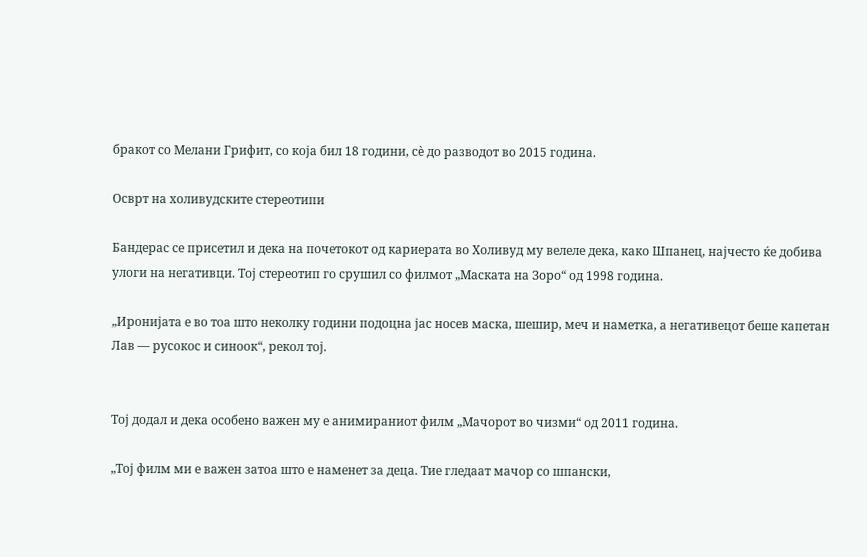бракот со Мелани Грифит, со која бил 18 години, сè до разводот во 2015 година.

Осврт на холивудските стереотипи

Бандерас се присетил и дека на почетокот од кариерата во Холивуд му велеле дека, како Шпанец, најчесто ќе добива улоги на негативци. Тој стереотип го срушил со филмот „Маската на Зоро“ од 1998 година.

„Иронијата е во тоа што неколку години подоцна јас носев маска, шешир, меч и наметка, а негативецот беше капетан Лав — русокос и синоок“, рекол тој.


Тој додал и дека особено важен му е анимираниот филм „Мачорот во чизми“ од 2011 година.

„Тој филм ми е важен затоа што е наменет за деца. Тие гледаат мачор со шпански,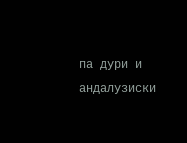па дури и андалузиски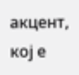акцент, кој е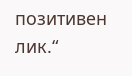позитивен лик.“